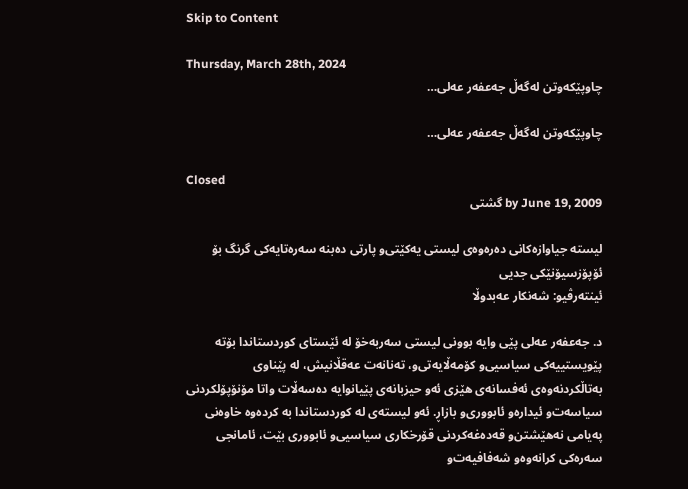Skip to Content

Thursday, March 28th, 2024
چاوپێکه‌وتن له‌گه‌ڵ جه‌عفه‌ر عه‌لی…

چاوپێکه‌وتن له‌گه‌ڵ جه‌عفه‌ر عه‌لی…

Closed
by June 19, 2009 گشتی

لیسته‌ جیاوازه‌كانی ده‌ره‌وه‌ی لیستی یه‌كێتی‌و پارتی ده‌بنه‌ سه‌ره‌تایه‌كی گرنگ بۆ ئۆپۆزسیۆنێكی جدیی
ئینته‌رڤیو: شه‌نكار عه‌بدوڵا

د. جه‌عفه‌ر عه‌لی پێی وایه‌ بوونی لیستی سه‌ربه‌خۆ له‌ ئێستای كوردستاندا بۆته‌ پێویستییه‌كی سیاسیی‌و كۆمه‌ڵایه‌تی‌و، ته‌نانه‌ت عه‌قڵانیش، له‌ پێناوی به‌تاڵكردنه‌وه‌ی ئه‌فسانه‌ی هێزی ئه‌و حیزبانه‌ی پێیانوایه‌ ده‌سه‌ڵات واتا مۆنۆپۆلكردنی سیاسه‌ت‌و ئیداره‌و ئابووری‌و بازاڕ. ئه‌و لیسته‌ی له‌ كوردستاندا به‌ كرده‌وه‌ خاوه‌نی په‌یامی نه‌هێشتن‌و قه‌ده‌غه‌كردنی قۆرخكاری سیاسیی‌و ئابووری بێت، ئامانجی سه‌ره‌كی كرانه‌وه‌و شه‌فافیه‌ت‌و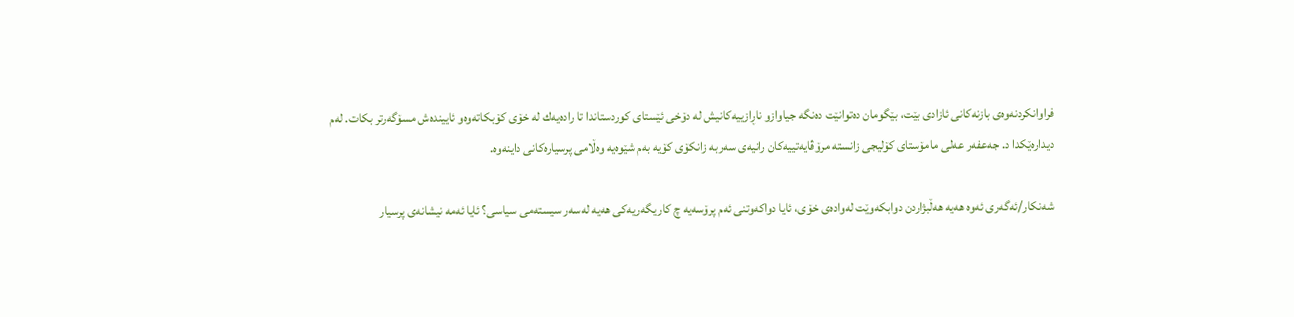فراوانكردنه‌وه‌ی بازنه‌كانی ئازادی بێت، بێگومان ده‌توانێت ده‌نگه‌ جیاوازو ناڕازییه‌كانیش له‌ دۆخی ئێستای كوردستاندا تا راده‌یه‌ك له‌ خۆی كۆبكاته‌وه‌و ئایینده‌ش مسۆگه‌رتر بكات. له‌م دیداره‌ێكدا د. جه‌عفه‌ر عه‌لی مامۆستای كۆلیجی زانسته‌ مرۆڤایه‌تییه‌كان رانیه‌ی سه‌ربه‌ زانكۆی كۆیه‌ به‌م شێوه‌یه‌ وه‌ڵامی پرسیاره‌كانی داینه‌وه‌.

شه‌نكار/ئه‌گه‌ری ئه‌وه‌ هه‌یه‌ هه‌ڵبژاردن دوابكه‌وێت له‌واده‌ی خۆی، ئایا دواكه‌وتنی ئه‌م پرۆسه‌یه‌ چ كاریگه‌ریه‌كی هه‌یه‌ له‌سه‌ر سیسته‌می سیاسی؟ ئایا ئه‌مه‌ نیشانه‌ی پرسیار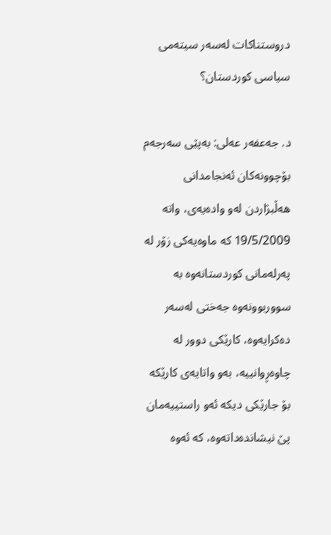دروستناكات له‌سه‌ر سیته‌می سیاسی كوردستان؟

د. جه‌عفه‌ر عه‌لی: به‌پێی سه‌رجه‌م بۆچوونه‌كان ئه‌نجامدانی هه‌ڵبژاردن له‌و واده‌یه‌ی، واته‌ 19/5/2009 كه‌ ماوه‌یه‌كی زۆر له‌ په‌رله‌مانی كوردستانه‌وه‌ به‌ سووربوونه‌وه‌ جه‌ختی له‌سه‌ر ده‌كرایه‌وه‌، كارێكی دوور له‌ چاوه‌ڕوانییه‌، به‌و واتایه‌ی كارێكه‌ بۆ جارێكی دیكه‌ ئه‌و راستییه‌مان پێ نیشانده‌داته‌وه‌، كه‌ ئه‌وه‌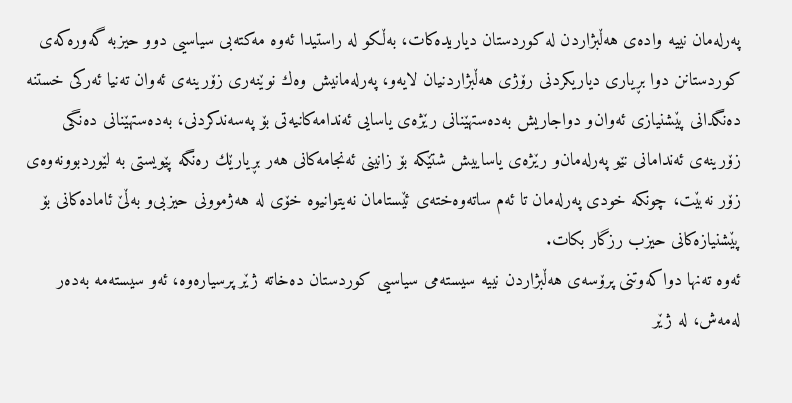په‌رله‌مان نییه‌ واده‌ی هه‌ڵبژاردن له‌ كوردستان دیاریده‌كات، به‌ڵكو له‌ راستیدا ئه‌وه‌ مه‌كته‌بی سیاسیی دوو حیزبه‌ گه‌وره‌كه‌ی كوردستانن دوا بڕیاری دیاریكردنی رۆژی هه‌ڵبژاردنیان لایه‌و، په‌رله‌مانیش وه‌ك نوێنه‌ری زۆرینه‌ی ئه‌وان ته‌نیا ئه‌ركی خستنه‌ ده‌نگدانی پێشنیازی ئه‌وان‌و دواجاریش به‌ده‌ستهێنانی رێژه‌ی یاسایی ئه‌ندامه‌كانیه‌تی بۆ په‌سه‌ندكردنی، به‌ده‌ستهێنانی ده‌نگی زۆرینه‌ی ئه‌ندامانی نێو په‌رله‌مان‌و رێژه‌ی یاساییش شتێكه‌ بۆ زانینی ئه‌نجامه‌كانی هه‌ر بڕیارێك ره‌نگه‌ پێویستی به‌ لێوردبوونه‌وه‌ی زۆر نه‌بێت، چونكه‌ خودی په‌رله‌مان تا ئه‌م ساته‌وه‌خته‌ی ئێستامان نه‌یتوانیوه‌ خۆی له‌ هه‌ژموونی حیزبی‌و به‌ڵێ ئاماده‌كانی بۆ پێشنیازه‌كانی حیزب رزگار بكات.
ئه‌وه‌ ته‌نها دواكه‌وتنی پرۆسه‌ی هه‌ڵبژاردن نییه‌ سیسته‌می سیاسیی كوردستان ده‌خاته‌ ژێر پرسیاره‌وه‌، ئه‌و سیسته‌مه‌ به‌ده‌ر له‌مه‌ش، له‌ ژێر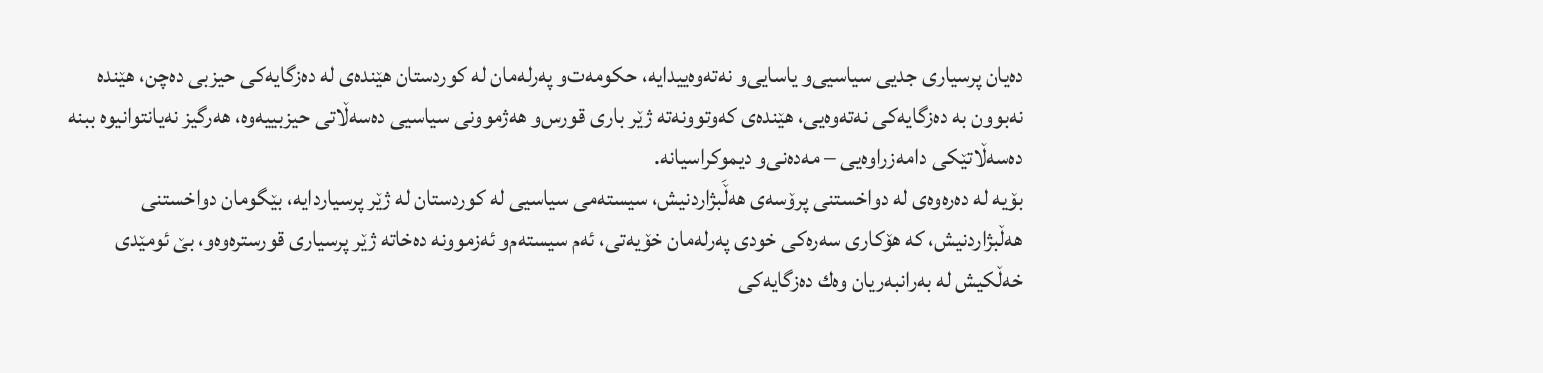ده‌یان پرسیاری جدیی سیاسیی‌و یاسایی‌و نه‌ته‌وه‌ییدایه‌، حكومه‌ت‌و په‌رله‌مان له‌ كوردستان هێنده‌ی له‌ ده‌زگایه‌كی حیزبی ده‌چن، هێنده‌ نه‌بوون به‌ ده‌زگایه‌كی نه‌ته‌وه‌یی، هێنده‌ی كه‌وتوونه‌ته‌ ژێر باری قورس‌و هه‌ژموونی سیاسیی ده‌سه‌ڵاتی حیزبییه‌وه‌، هه‌رگیز نه‌یانتوانیوه‌ ببنه‌ ده‌سه‌ڵاتێكی دامه‌زراوه‌یی – مه‌ده‌نی‌و دیموكراسیانه‌.
بۆیه‌ له‌ ده‌ره‌وه‌ی له‌ دواخستنی پرۆسه‌ی هه‌ڵَبژاردنیش، سیسته‌می سیاسیی له‌ كوردستان له‌ ژێر پرسیاردایه‌، بێگومان دواخستنی هه‌ڵبژاردنیش، كه‌ هۆكاری سه‌ره‌كی خودی په‌رله‌مان خۆیه‌تی، ئه‌م سیسته‌م‌و ئه‌زموونه‌ ده‌خاته‌ ژێر پرسیاری قورستره‌وه‌و، بێ ئومێدی خه‌ڵكیش له‌ به‌رانبه‌ریان وه‌ك ده‌زگایه‌كی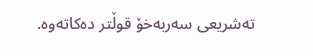ته‌شریعی سه‌ربه‌خۆ قوڵتر ده‌كاته‌وه‌.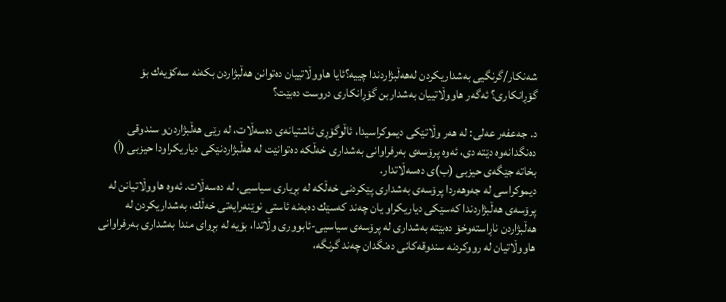شه‌نكار/گرنگیی به‌شداریكردن له‌هه‌ڵبژاردندا چییه‌؟ئایا هاووڵاتییان ده‌توانن هه‌ڵبژاردن بكه‌نه‌ سه‌كۆیه‌ك بۆ گۆڕانكاری؟ ئه‌گه‌ر هاووڵاتییان به‌شداربن گۆڕانكاری دروست ده‌بێت؟

د. جه‌عفه‌ر عه‌لی: له‌ هه‌ر وڵاتێكی دیموكراسیدا، ئاڵوگۆڕی ئاشتیانه‌ی ده‌سه‌ڵات، له‌ رێی هه‌ڵبژاردن‌و سندوقی ده‌نگدانه‌وه‌ دێته‌ دی، ئه‌وه‌ پرۆسه‌ی به‌رفراوانی به‌شداری خه‌ڵكه‌ ده‌توانێت له‌ هه‌ڵبژاردنێكی دیاریكراودا حیزبی (أ) بخاته‌ جێگه‌ی حیزبی (ب)ی ده‌سه‌ڵاتدار.
دیموكراسی له‌ جه‌وهه‌ردا پرۆسه‌ی به‌شداری پێكردنی خه‌ڵكه‌ له‌ بڕیاری سیاسیی، له‌ ده‌سه‌ڵات. ئه‌وه‌ هاووڵاتیانن له‌ پرۆسه‌ی هه‌ڵبژاردندا كه‌سێكی دیاریكراو یان چه‌ند كه‌سێك ده‌به‌نه‌ ئاستی نوێنه‌رایه‌تی خه‌ڵك، به‌شداریكردن له‌ هه‌ڵبژاردن ناڕاسته‌وخۆ ده‌بێته‌ به‌شداری له‌ پرۆسه‌ی سیاسیی-ئابووری وڵاتدا، بۆیه‌ له‌ بڕوای مندا به‌شداری به‌رفراوانی هاووڵاتیان له‌ رووكردنه‌ سندوقه‌كانی ده‌نگدان چه‌ند گرنگه‌،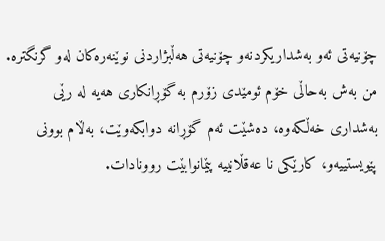چۆنیه‌تی ئه‌و به‌شداریكردنه‌و چۆنیه‌تی هه‌ڵبژاردنی نوێنه‌ره‌كان له‌و گرنگتره‌. من به‌ش به‌حاڵی خۆم ئومێدی زۆرم به‌ گۆڕانكاری هه‌یه‌ له‌ رێی به‌شداری خه‌ڵكه‌وه‌، ده‌شێت ئه‌م گۆڕانه‌ دوابكه‌وێت، به‌ڵام بوونی پێویستییه‌و، كارێكی نا عه‌قڵانییه‌ پێمانوابێت روونادات.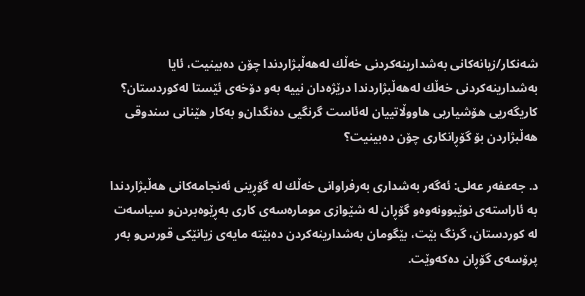شه‌نكار/زیانه‌كانی به‌شدارینه‌كردنی خه‌ڵك له‌هه‌ڵبژاردندا چۆن ده‌بینیت، ئایا به‌شدارینه‌كردنی خه‌ڵك له‌هه‌ڵبژاردندا درێژه‌دان نییه‌ به‌و دۆخه‌ی ئێستا له‌كوردستان؟ كاریگه‌ریی هۆشیاریی هاووڵاتییان له‌ئاست گرنگیی ده‌نگدان‌و به‌كار هێنانی سندوقی هه‌ڵبژاردن بۆ گۆڕانكاری چۆن ده‌بینیت؟

د. جه‌عفه‌ر عه‌لی: ئه‌گه‌ر به‌شداری به‌رفراوانی خه‌ڵك له‌ گۆڕینی ئه‌نجامه‌كانی هه‌ڵبژاردندا به‌ ئاراسته‌ی نوێبوونه‌وه‌و گۆڕان له‌ شێوازی موماره‌سه‌ی كاری به‌ڕێوه‌بردن‌و سیاسه‌ت له‌ كوردستان، گرنگ بێت، بێگومان به‌شدارینه‌كردن ده‌بێته‌ مایه‌ی زیانێكی قورس‌و به‌ر پرۆسه‌ی گۆڕان ده‌كه‌وێت.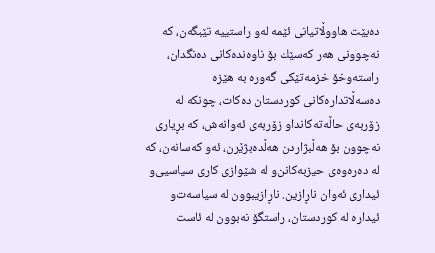ده‌بێت هاووڵاتیانی ئێمه‌ له‌و راستییه‌ تێبگه‌ن، كه‌ نه‌چوونی هه‌ر كه‌سێك بۆ ناوه‌نده‌كانی ده‌نگدان، راسته‌وخۆ خزمه‌تێكی گه‌وره‌ به‌ هێزه‌ ده‌سه‌ڵاتداره‌كانی كوردستان ده‌كات، چونكه‌ له‌ زۆربه‌ی حاڵه‌ته‌كانداو زۆربه‌ی ئه‌وانه‌ش، كه‌ بڕیاری نه‌چوون بۆ هه‌ڵبژاردن هه‌ڵده‌بژێرن، ئه‌و كه‌سانه‌ن، كه‌ له‌ ده‌ره‌وه‌ی حیزبه‌كانن‌و له‌ شێوازی كاری سیاسیی‌و ئیداری ئه‌وان ناڕازین. ناڕازیبوون له‌ سیاسه‌ت‌و ئیداره‌ له‌ كوردستان، راستگۆ نه‌بوون له‌ ئاست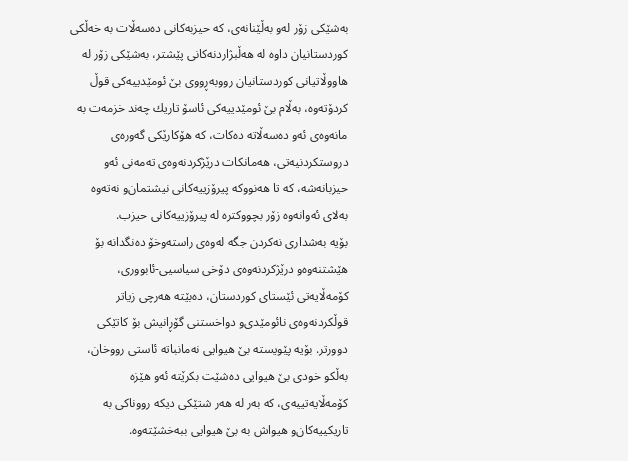به‌شێكی زۆر له‌و به‌ڵێنانه‌ی، كه‌ حیزبه‌كانی ده‌سه‌ڵات به‌ خه‌ڵكی كوردستانیان داوه‌ له‌ هه‌ڵبژاردنه‌كانی پێشتر، به‌شێكی زۆر له‌ هاووڵاتیانی كوردستانیان رووبه‌ڕووی بێ ئومێدییه‌كی قوڵ كردۆته‌وه‌، به‌ڵام بێ ئومێدییه‌كی ئاسۆ تاریك چه‌ند خزمه‌ت به‌ مانه‌وه‌ی ئه‌و ده‌سه‌ڵاته‌ ده‌كات، كه‌ هۆكارێكی گه‌وره‌ی دروستكردنیه‌تی، هه‌مانكات درێژكردنه‌وه‌ی ته‌مه‌نی ئه‌و حیزبانه‌شه‌، كه‌ تا هه‌نووكه‌ پیرۆزییه‌كانی نیشتمان‌و نه‌ته‌وه‌ به‌لای ئه‌وانه‌وه‌ زۆر بچووكتره‌ له‌ پیرۆزییه‌كانی حیزب.
بۆیه‌ به‌شداری نه‌كردن جگه‌ له‌وه‌ی راسته‌وخۆ ده‌نگدانه‌ بۆ هێشتنه‌وه‌و درێژكردنه‌وه‌ی دۆخی سیاسیی-ئابووری، كۆمه‌ڵایه‌تی ئێستای كوردستان، ده‌بێته‌ هه‌رچی زیاتر قوڵكردنه‌وه‌ی نائومێدی‌و دواخستنی گۆڕانیش بۆ كاتێكی دوورتر. بۆیه‌ پێویسته‌ بێ هیوایی نه‌مانباته‌ ئاستی رووخان، به‌ڵكو خودی بێ هیوایی ده‌شێت بكرێته‌ ئه‌و هێزه‌ كۆمه‌ڵایه‌تییه‌ی، كه‌ به‌ر له‌ هه‌ر شتێكی دیكه‌ رووناكی به‌ تاریكییه‌كان‌و هیواش به‌ بێ هیوایی ببه‌خشێته‌وه‌.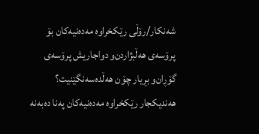شه‌نكار/رۆڵی رێكخراوه‌ مه‌ده‌نیه‌كان بۆ پرۆسه‌ی هه‌ڵبژاردن‌و دواجاریش پرۆسه‌ی گۆڕان‌و بڕیار چۆن هه‌ڵده‌سه‌نگێنیت؟ هه‌ندیكجار رێكخراوه‌ مه‌ده‌نیه‌كان په‌نا ده‌به‌نه‌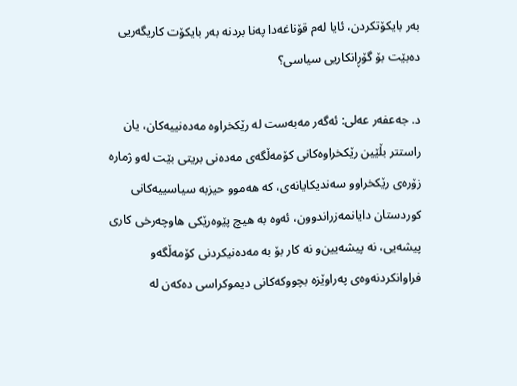به‌ر بایكۆتكردن، ئایا له‌م قۆناغه‌دا په‌نا بردنه‌ به‌ر بایكۆت كاریگه‌ریی ده‌بێت بۆ گۆڕانكاریی سیاسی؟

د. جه‌عفه‌ر عه‌لی: ئه‌گه‌ر مه‌به‌ست له‌ رێكخراوه‌ مه‌ده‌نییه‌كان، یان راستتر بڵێین رێكخراوه‌كانی كۆمه‌ڵگه‌ی مه‌ده‌نی بریتی بێت له‌و ژماره‌ زۆره‌ی رێكخراوو سه‌ندیكایانه‌ی، كه‌ هه‌موو حیزبه‌ سیاسییه‌كانی كوردستان دایانمه‌زراندوون، ئه‌وه‌ به‌ هیچ پێوه‌رێكی هاوچه‌رخی كاری پیشه‌یی، نه‌ پیشه‌یین‌و نه‌ كار بۆ به‌ مه‌ده‌نیكردنی كۆمه‌ڵگه‌و فراوانكردنه‌وه‌ی په‌راوێزه‌ بچووكه‌كانی دیموكراسی ده‌كه‌ن له‌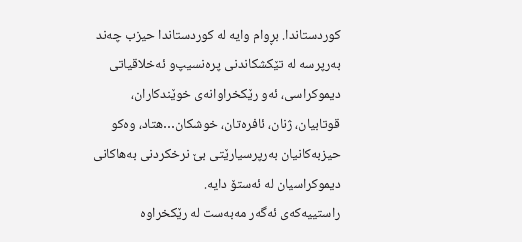كوردستاندا. بڕوام وایه‌ له‌ كوردستاندا حیزب چه‌ند به‌رپرسه‌ له‌ تێكشكاندنی پره‌نسیپ‌و ئه‌خلاقیاتی دیموكراسی، ئه‌و رێكخراوانه‌ی خوێندكاران، قوتابیان، ژنان، ئافره‌تان، خوشكان…هتاد، وه‌كو حیزبه‌كانیان به‌رپرسیارێتی بێ نرخكردنی به‌هاكانی دیموكراسیان له‌ ئه‌ستۆ دایه‌.
راستییه‌كه‌ی ئه‌گه‌ر مه‌به‌ست له‌ رێكخراوه‌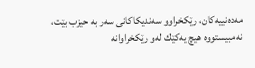مه‌ده‌نییه‌كان، رێكخراوو سه‌ندیكاكانی سه‌ر به‌ حیزب بێت، نه‌مبیستووه‌ هیچ یه‌كێك له‌و رێكخراوانه‌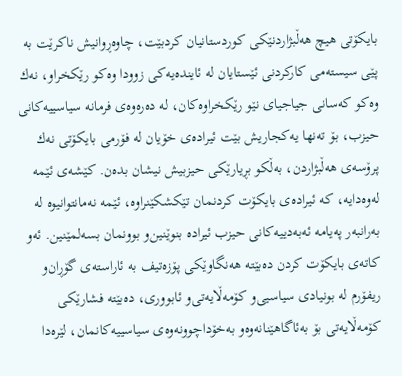بایكۆتی هیچ هه‌ڵبژاردنێكی كوردستانیان كردبێت، چاوه‌ڕوانیش ناكرێت به‌ پێی سیسته‌می كاركردنی ئێستایان له‌ ئاینده‌یه‌كی زوودا وه‌كو رێكخراو، نه‌ك وه‌كو كه‌سانی جیاجیای نێو رێكخراوه‌كان، له‌ ده‌ره‌وه‌ی فرمانه‌ سیاسییه‌كانی حیزب، بۆ ته‌نها یه‌كجاریش بێت ئیراده‌ی خۆیان له‌ فۆرمی بایكۆتی نه‌ك پرۆسه‌ی هه‌ڵبژاردن، به‌ڵكو بڕیارێكی حیزبیش نیشان بده‌ن. كێشه‌ی ئێمه‌ له‌وه‌دایه‌، كه‌ ئیراده‌ی بایكۆت كردنمان تێكشكێنراوه‌، ئێمه‌ نه‌مانتوانیوه‌ له‌ به‌رانبه‌ر په‌یامه‌ ئه‌به‌دییه‌كانی حیزب ئیراده‌ بنوێنین‌و بوونمان بسه‌لمێنین. ئه‌و كاته‌ی بایكۆت كردن ده‌بێته‌ هه‌نگاوێكی پۆزه‌تیف به‌ ئاراسته‌ی گۆڕان‌و ریفۆرم له‌ بونیادی سیاسیی‌و كۆمه‌ڵایه‌تی‌و ئابووری، ده‌بێته‌ فشارێكی كۆمه‌ڵایه‌تی بۆ به‌ئاگاهێنانه‌وه‌و به‌خۆداچوونه‌وه‌ی سیاسییه‌كانمان، لێره‌دا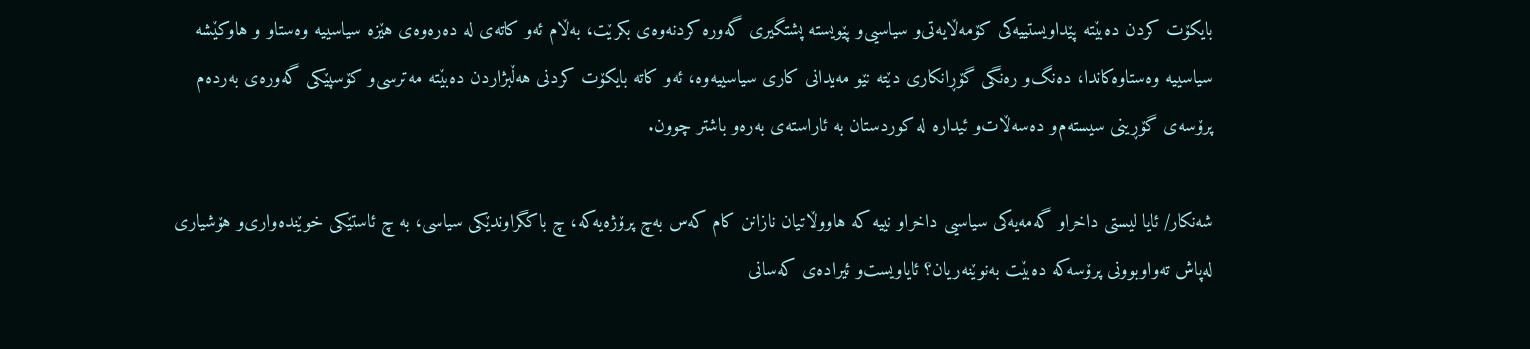بایكۆت كردن ده‌بێته‌ پێداویستییه‌كی كۆمه‌ڵایه‌تی‌و سیاسیی‌و پێویسته‌ پشتگیری گه‌وره‌ كردنه‌وه‌ی بكرێت، به‌ڵام ئه‌و كاته‌ی له‌ ده‌ره‌وه‌ی هێزه‌ سیاسییه‌ وه‌ستاو و هاوكێشه‌ سیاسییه‌ وه‌ستاوه‌كاندا، ده‌نگ‌و ره‌نگی گۆڕانكاری دێته‌ نێو مه‌یدانی كاری سیاسییه‌وه‌، ئه‌و كاته‌ بایكۆت كردنی هه‌ڵبژاردن ده‌بێته‌ مه‌ترسی‌و كۆسپێكی گه‌وره‌ی به‌رده‌م پرۆسه‌ی گۆڕینی سیسته‌م‌و ده‌سه‌ڵات‌و ئیداره‌ له‌ كوردستان به‌ ئاراسته‌ی به‌ره‌و باشتر چوون.

شه‌نكار/ ئایا لیستی داخراو گه‌مه‌یه‌كی سیاسیی داخراو نییه‌ كه‌ هاووڵاتیان نازانن كام كه‌س به‌چ پرۆژه‌یه‌كه‌، چ باكگراوندێكی سیاسی، به‌ چ ئاستێكی خوێنده‌واری‌و هۆشیاری له‌پاش ته‌واوبوونی پرۆسه‌كه‌ ده‌بێت به‌نوێنه‌ریان؟ ئایاویست‌و ئیراده‌ی كه‌سانی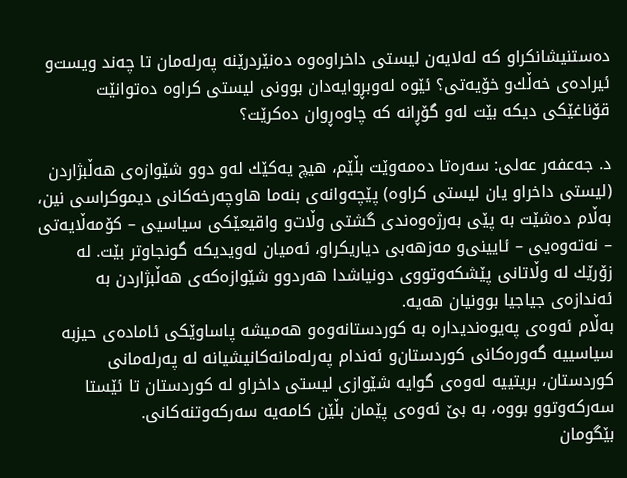ده‌ستنیشانكراو كه‌ له‌لایه‌ن لیستی داخراوه‌وه‌ ده‌نێردرێنه‌ په‌رله‌مان تا چه‌ند ویست‌و ئیراده‌ی خه‌ڵك‌و خۆیه‌تی؟ ئێوه‌ له‌وبڕوایه‌دان بوونی لیستی كراوه‌ ده‌توانێت قۆناغێكی دیكه‌ بێت له‌و گۆڕانه‌ كه‌ چاوه‌ڕوان ده‌كرێت؟

د. جه‌عفه‌ر عه‌لی: سه‌ره‌تا ده‌مه‌وێت بڵێم، هیچ یه‌كێك له‌و دوو شێوازه‌ی هه‌ڵبژاردن (لیستی داخراو یان لیستی كراوه‌) پێچه‌وانه‌ی بنه‌ما هاوچه‌رخه‌كانی دیموكراسی نین، به‌ڵام ده‌شێت به‌ پێی به‌رژه‌وه‌ندی گشتی وڵات‌و واقیعێكی سیاسیی – كۆمه‌ڵایه‌تی – نه‌ته‌وه‌یی – ئایینی‌و مه‌زهه‌بی دیاریكراو، ئه‌میان له‌ویدیكه‌ گونجاوتر بێت. له‌ زۆرێك له‌ وڵاتانی پێشكه‌وتووی دونیاشدا هه‌ردوو شێوازه‌كه‌ی هه‌ڵبژاردن به‌ ئه‌ندازه‌ی جیاجیا بوونیان هه‌یه‌.
به‌ڵام ئه‌وه‌ی په‌یوه‌ندیداره‌ به‌ كوردستانه‌وه‌و هه‌میشه‌ پاساوێكی ئاماده‌ی حیزبه‌ سیاسییه‌ گه‌وره‌كانی كوردستان‌و ئه‌ندام په‌رله‌مانه‌كانیشیانه‌ له‌ په‌رله‌مانی كوردستان، بریتییه‌ له‌وه‌ی گوایه‌ شێوازی لیستی داخراو له‌ كوردستان تا ئێستا سه‌ركه‌وتوو بووه‌، به‌ بێ ئه‌وه‌ی پێمان بڵێن كامه‌یه‌ سه‌ركه‌وتنه‌كانی.
بێگومان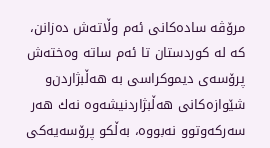مرۆڤه‌ ساده‌كانی ئه‌م وڵاته‌ش ده‌زانن، كه‌ له‌ كوردستان تا ئه‌م ساته‌ وه‌خته‌ش پرۆسه‌ی دیموكراسی به‌ هه‌ڵبژاردن‌و شێوازه‌كانی هه‌ڵبژاردنیشه‌وه‌ نه‌ك هه‌ر سه‌ركه‌وتوو نه‌بووه‌، به‌ڵكو پرۆسه‌یه‌كی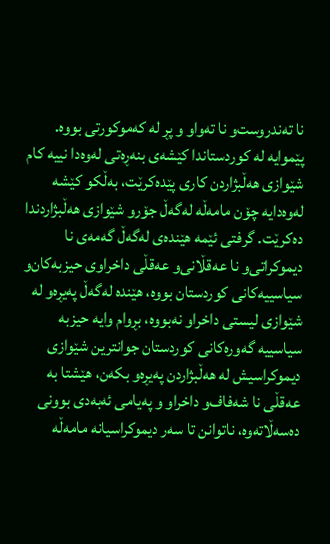نا ته‌ندروست‌و نا ته‌واو و پڕ له‌ كه‌موكورتی بووه‌.
پێموایه‌ له‌ كوردستاندا كێشه‌ی بنه‌ڕه‌تی له‌وه‌دا نییه‌ كام شێوازی هه‌ڵبژاردن كاری پێده‌كرێت، به‌ڵكو كێشه‌ له‌وه‌دایه‌ چۆن مامه‌ڵه‌ له‌گه‌ڵ جۆرو شێوازی هه‌ڵبژاردندا ده‌كرێت. گرفتی ئێمه‌ هێنده‌ی له‌گه‌ڵ گه‌مه‌ی نا دیموكراتی‌و نا عه‌قڵانی‌و عه‌قڵی داخراوی حیزبه‌كان‌و سیاسییه‌كانی كوردستان بووه‌، هێنده‌ له‌گه‌ڵ په‌یڕه‌و له‌ شێوازی لیستی داخراو نه‌بووه‌، بڕوام وایه‌ حیزبه‌ سیاسییه‌ گه‌وره‌كانی كوردستان جوانترین شێوازی دیموكراسیش له‌ هه‌ڵبژاردن په‌یڕه‌و بكه‌ن، هێشتا به‌ عه‌قڵی نا شه‌فاف‌و داخراو و په‌یامی ئه‌به‌دی بوونی ده‌سه‌ڵاته‌وه‌، ناتوانن تا سه‌ر دیموكراسیانه‌ مامه‌ڵه‌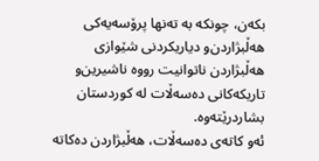بكه‌ن، چونكه‌ به‌ ته‌نها پرۆسه‌یه‌كی هه‌ڵبژاردن‌و دیاریكردنی شێوازی هه‌ڵبژاردن ناتوانیت رووه‌ ناشیرین‌و تاریكه‌كانی ده‌سه‌ڵات له‌ كوردستان بشاردرێته‌وه‌.
ئه‌و كاته‌ی ده‌سه‌ڵات، هه‌ڵبژاردن ده‌كاته‌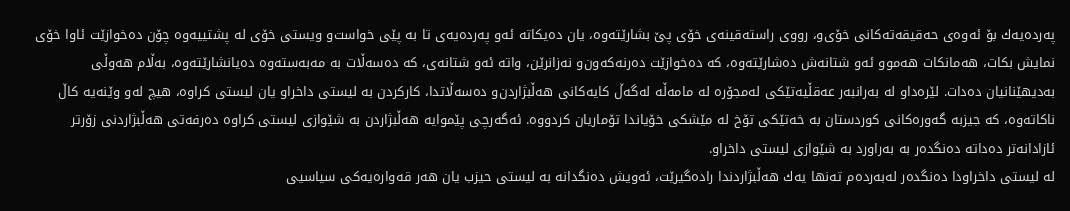په‌رده‌یه‌ك بۆ ئه‌وه‌ی حه‌قیقه‌ته‌كانی خۆی‌و، رووی راسته‌قینه‌ی خۆی پێ بشارێته‌وه‌، یان ده‌یكاته‌ ئه‌و په‌رده‌یه‌ی تا به‌ پێی خواست‌و ویستی خۆی له‌ پشتییه‌وه‌ چۆن ده‌خوازێت ئاوا خۆی نمایش بكات، هه‌مانكات هه‌موو ئه‌و شتانه‌ش ده‌شارێته‌وه‌، كه‌ ده‌خوازێت ده‌رنه‌كه‌ون‌و نه‌زانرێن، واته‌ ئه‌و شتانه‌ی، كه‌ ده‌سه‌ڵات به‌ مه‌به‌سته‌وه‌ ده‌یانشارێته‌وه‌، به‌ڵام هه‌وڵی به‌دیهێنانیان ده‌دات. لێره‌داو له‌ به‌رانبه‌ر عه‌قڵیه‌تێكی له‌مجۆره‌ له‌ مامه‌ڵه‌ له‌گه‌ڵ كایه‌كانی هه‌ڵبژاردن‌و ده‌سه‌ڵاتدا، كاركردن به‌ لیستی داخراو یان لیستی كراوه‌، هیچ له‌و وێنه‌یه‌ كاڵ ناكاته‌وه‌، كه‌ جیزبه‌ گه‌وره‌كانی كوردستان به‌ خه‌تێكی تۆخ له‌ مێشكی خۆیاندا تۆماریان كردووه‌. ئه‌گه‌رچی پێموایه‌ هه‌ڵبژاردن به‌ شێوازی لیستی كراوه‌ ده‌رفه‌تی هه‌ڵبژاردنی زۆرتر ئازادانه‌تر ده‌داته‌ ده‌نگده‌ر به‌ به‌راورد به‌ شێوازی لیستی داخراو.
له‌ لیستی داخراودا ده‌نگده‌ر له‌به‌رده‌م ته‌نها یه‌ك هه‌ڵبژاردندا راده‌گیرێت، ئه‌ویش ده‌نگدانه‌ به‌ لیستی حیزب یان هه‌ر قه‌واره‌یه‌كی سیاسیی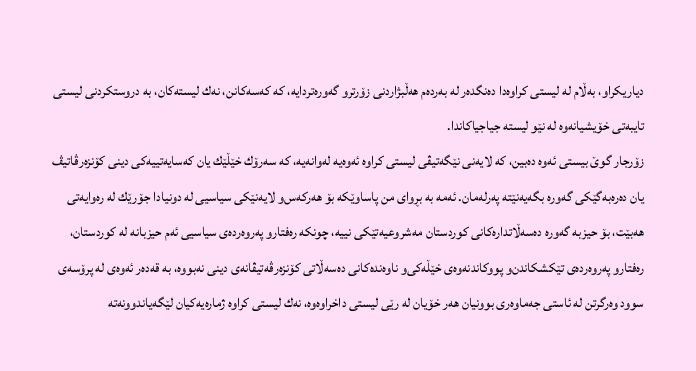دیاریكراو، به‌ڵام له‌ لیستی كراوه‌دا ده‌نگده‌ر له‌ به‌رده‌م هه‌ڵبژاردنی زۆرترو گه‌وره‌تردایه‌، كه‌ كه‌سه‌كانن، نه‌ك لیسته‌كان، به‌ دروستكردنی لیستی تایبه‌تی خۆیشیانه‌وه‌ له‌ نێو لیسته‌ جیاجیاكاندا.
زۆرجار گوێ بیستی ئه‌وه‌ ده‌بین، كه‌ لایه‌نی نێگه‌تیڤی لیستی كراوه‌ ئه‌وه‌یه‌ له‌وانه‌یه‌، كه‌ سه‌رۆك خێڵێك یان كه‌سایه‌تییه‌كی دینی كۆنزه‌رڤاتیڤ یان ده‌ره‌به‌گێكی گه‌وره‌ بگه‌یه‌نێته‌ په‌رله‌مان. ئه‌مه‌ به‌ بڕوای من پاساوێكه‌ بۆ هه‌ركه‌س‌و لایه‌نێكی سیاسیی له‌ دونیادا جۆرێك له‌ ره‌وایه‌تی هه‌بێت، بۆ حیزبه‌ گه‌وره‌ ده‌سه‌ڵاتداره‌كانی كوردستان مه‌شروعیه‌تێكی نییه‌، چونكه‌ ره‌فتارو په‌روه‌رده‌ی سیاسیی ئه‌م حیزبانه‌ له‌ كوردستان، ره‌فتارو په‌روه‌رده‌ی تێكشكاندن‌و پووكاندنه‌وه‌ی خێڵه‌كی‌و ناوه‌نده‌كانی ده‌سه‌ڵاتی كۆنزه‌رڤه‌تیڤانه‌ی دینی نه‌بووه‌، به‌ قه‌ده‌ر ئه‌وه‌ی له‌ پرۆسه‌ی سوود وه‌رگرتن له‌ ئاستی جه‌ماوه‌ری بوونیان هه‌ر خۆیان له‌ رێی لیستی داخراوه‌وه‌، نه‌ك لیستی كراوه‌ ژماره‌یه‌كیان لێگه‌یاندوونه‌ته‌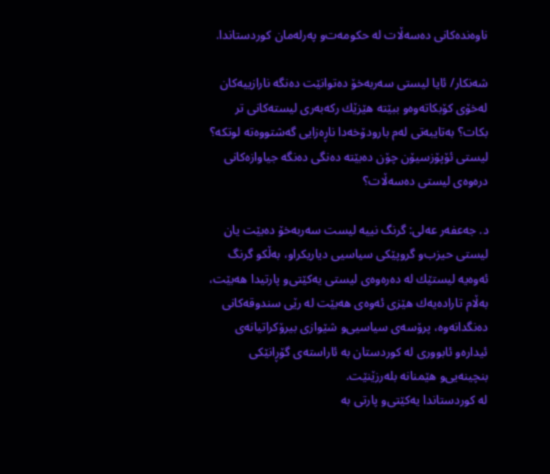ناوه‌نده‌كانی ده‌سه‌ڵات له‌ حكومه‌ت‌و په‌رله‌مان كوردستاندا.

شه‌نكار/ ئایا لیستی سه‌ربه‌خۆ ده‌توانێت ده‌نگه‌ نارازییه‌كان له‌خۆی كۆبكاته‌وه‌و ببێته‌ هێزێك ركه‌به‌ری لیسته‌كانی تر بكات؟ به‌تایبه‌تی له‌م بارودۆخه‌دا ناڕه‌زایی گه‌شتووه‌ته‌ لوتكه‌؟ لیستی ئۆپۆزسیۆن چۆن ده‌بێته‌ ده‌نگی ده‌نگه‌ جیاوازه‌كانی دره‌وه‌ی لیستی ده‌سه‌ڵات؟

د. جه‌عفه‌ر عه‌لی: گرنگ نییه‌ لیست سه‌ربه‌خۆ ده‌بێت یان لیستی حیزب‌و گروپێكی سیاسیی دیاریكراو، به‌ڵكو گرنگ ئه‌وه‌یه‌ لیستێك له‌ ده‌ره‌وه‌ی لیستی یه‌كێتی‌و پارتیدا هه‌بێت، به‌ڵام تاراده‌یه‌ك هێزی ئه‌وه‌ی هه‌بێت له‌ رێی سندوقه‌كانی ده‌نگدانه‌وه‌، پرۆسه‌ی سیاسیی‌و شێوازی بیرۆكراتیانه‌ی ئیداره‌و ئابووری له‌ كوردستان به‌ ئاراسته‌ی گۆڕانێكی بنچینه‌یی‌و هێمنانه‌ بله‌رزێنێت.
له‌ كوردستاندا یه‌كێتی‌و پارتی به‌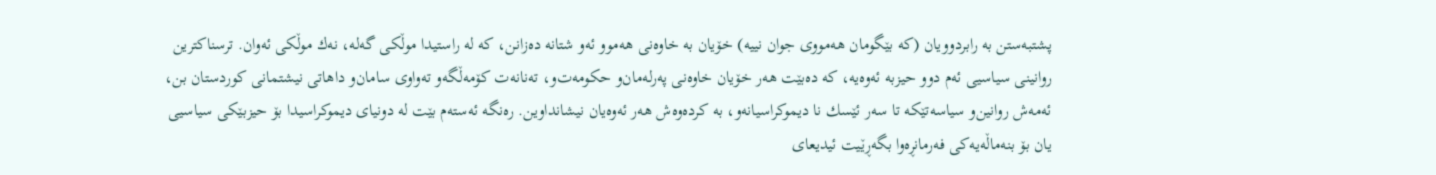پشتبه‌ستن به‌ رابردوویان (كه‌ بێگومان هه‌مووی جوان نییه‌) خۆیان به‌ خاوه‌نی هه‌موو ئه‌و شتانه‌ ده‌زانن، كه‌ له‌ راستیدا موڵكی گه‌له‌، نه‌ك موڵكی ئه‌وان. ترسناكترین روانینی سیاسیی ئه‌م دوو حیزبه‌ ئه‌وه‌یه‌، كه‌ ده‌بێت هه‌ر خۆیان خاوه‌نی په‌رله‌مان‌و حكومه‌ت‌و، ته‌نانه‌ت كۆمه‌ڵگه‌و ته‌واوی سامان‌و داهاتی نیشتمانی كوردستان بن، ئه‌مه‌ش روانین‌و سیاسه‌تێكه‌ تا سه‌ر ئێسك نا دیموكراسیانه‌و، به‌ كرده‌وه‌ش هه‌ر ئه‌وه‌یان نیشانداوین. ره‌نگه‌ ئه‌سته‌م بێت له‌ دونیای دیموكراسیدا بۆ حیزبێكی سیاسیی یان بۆ بنه‌ماڵه‌یه‌كی فه‌رمانڕه‌وا بگه‌ڕێیت ئیدیعای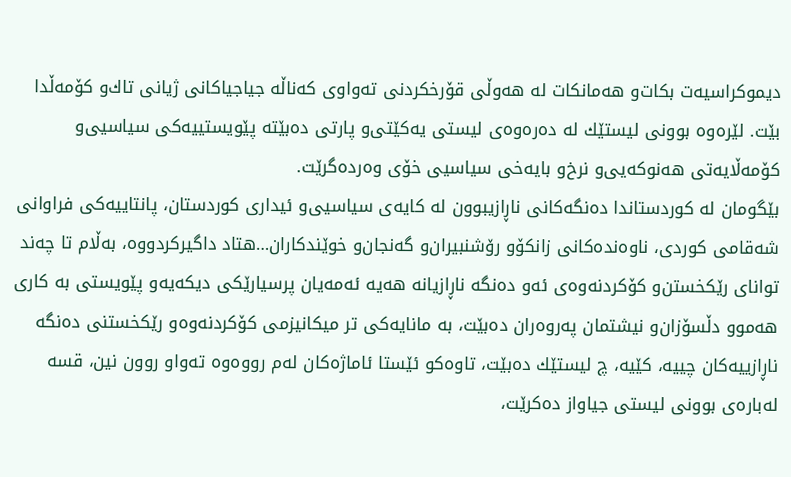دیموكراسیه‌ت بكات‌و هه‌مانكات له‌ هه‌وڵی قۆرخكردنی ته‌واوی كه‌ناڵه‌ جیاجیاكانی ژیانی تاك‌و كۆمه‌ڵدا بێت. لێره‌وه‌ بوونی لیستێك له‌ ده‌ره‌وه‌ی لیستی یه‌كێتی‌و پارتی ده‌بێته‌ پێویستییه‌كی سیاسیی‌و كۆمه‌ڵایه‌تی هه‌نوكه‌یی‌و نرخ‌و بایه‌خی سیاسیی خۆی وه‌رده‌گرێت.
بێگومان له‌ كوردستاندا ده‌نگه‌كانی ناڕازیبوون له‌ كایه‌ی سیاسیی‌و ئیداری كوردستان، پانتاییه‌كی فراوانی شه‌قامی كوردی، ناوه‌نده‌كانی زانكۆو رۆشنبیران‌و گه‌نجان‌و خوێندكاران…هتاد داگیركردووه‌، به‌ڵام تا چه‌ند توانای رێكخستن‌و كۆكردنه‌وه‌ی ئه‌و ده‌نگه‌ ناڕازیانه‌ هه‌یه‌ ئه‌مه‌یان پرسیارێكی دیكه‌یه‌و پێویستی به‌ كاری هه‌موو دڵسۆزان‌و نیشتمان په‌روه‌ران ده‌بێت، به‌ مانایه‌كی تر میكانیزمی كۆكردنه‌وه‌و رێكخستنی ده‌نگه‌ ناڕازییه‌كان چییه‌، كێیه‌، چ لیستێك ده‌بێت، تاوه‌كو ئێستا ئاماژه‌كان له‌م رووه‌وه‌ ته‌واو روون نین، قسه‌ له‌باره‌ی بوونی لیستی جیاواز ده‌كرێت،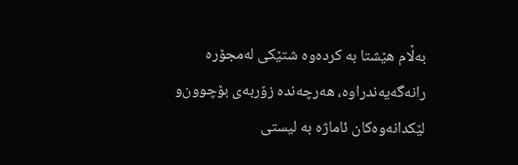به‌ڵام هێشتا به‌ كرده‌وه‌ شتێكی له‌مجۆره‌ رانه‌گه‌یه‌ندراوه‌، هه‌رچه‌نده‌ زۆربه‌ی بۆچوون‌و لێكدانه‌وه‌كان ئاماژه‌ به‌ لیستی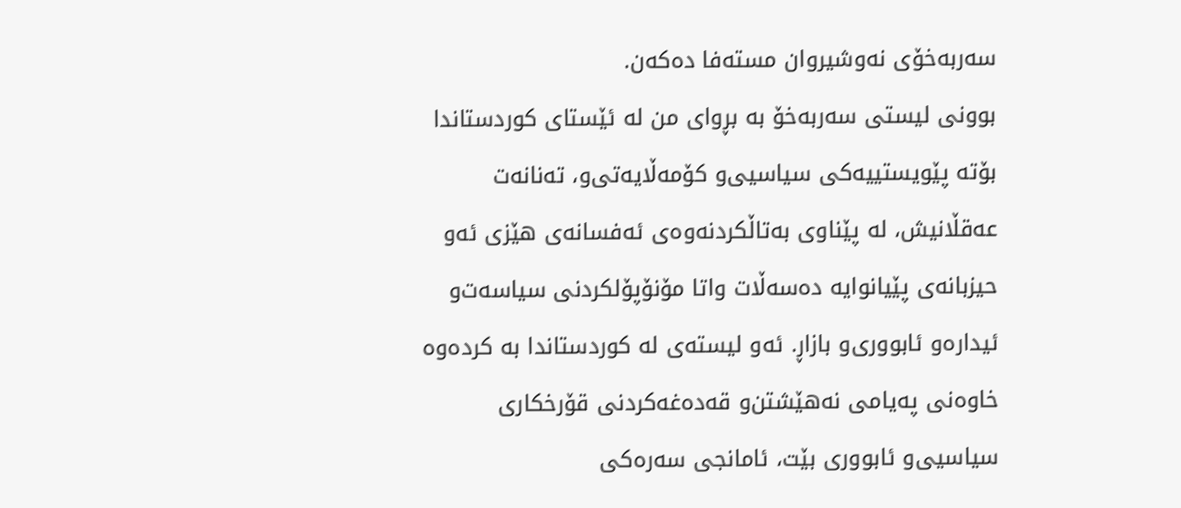سه‌ربه‌خۆی نه‌وشیروان مسته‌فا ده‌كه‌ن.
بوونی لیستی سه‌ربه‌خۆ به‌ بڕوای من له‌ ئێستای كوردستاندا بۆته‌ پێویستییه‌كی سیاسیی‌و كۆمه‌ڵایه‌تی‌و، ته‌نانه‌ت عه‌قڵانیش، له‌ پێناوی به‌تاڵكردنه‌وه‌ی ئه‌فسانه‌ی هێزی ئه‌و حیزبانه‌ی پێیانوایه‌ ده‌سه‌ڵات واتا مۆنۆپۆلكردنی سیاسه‌ت‌و ئیداره‌و ئابووری‌و بازاڕ. ئه‌و لیسته‌ی له‌ كوردستاندا به‌ كرده‌وه‌ خاوه‌نی په‌یامی نه‌هێشتن‌و قه‌ده‌غه‌كردنی قۆرخكاری سیاسیی‌و ئابووری بێت، ئامانجی سه‌ره‌كی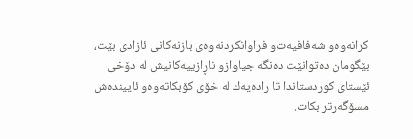كرانه‌وه‌و شه‌فافیه‌ت‌و فراوانكردنه‌وه‌ی بازنه‌كانی ئازادی بێت، بێگومان ده‌توانێت ده‌نگه‌ جیاوازو ناڕازییه‌كانیش له‌ دۆخی ئێستای كوردستاندا تا راده‌یه‌ك له‌ خۆی كۆبكاته‌وه‌و ئایینده‌ش مسۆگه‌رتر بكات.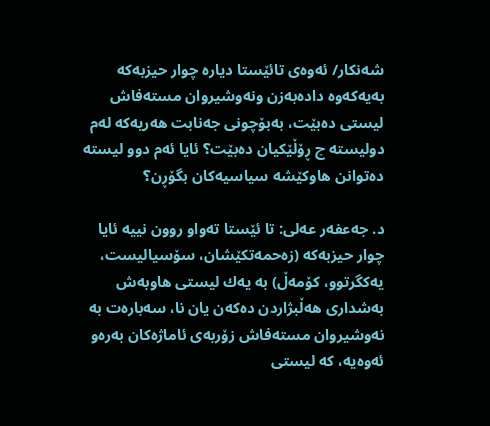شه‌نكار/ ئه‌وه‌ی تائێستا دیاره‌ چوار حیزبه‌كه‌ به‌یه‌كه‌وه‌ داده‌به‌زن ونه‌وشیروان مسته‌فاش لیستی ده‌بێت، به‌بۆچونی جه‌نابت هه‌ریه‌كه‌ له‌م دولیسته‌ چ ڕۆڵێكیان ده‌بێت؟ ئایا ئه‌م دوو لیسته‌ ده‌توانن هاوكێشه‌ سیاسیه‌كان بگۆڕن؟

د. جه‌عفه‌ر عه‌لی: تا ئێستا ته‌واو روون نییه‌ ئایا چوار حیزبه‌كه‌ (زه‌حمه‌تكێشان، سۆسیالیست، یه‌كگرتوو، كۆمه‌ڵ) به‌ یه‌ك لیستی هاوبه‌ش به‌شداری هه‌ڵبژاردن ده‌كه‌ن یان نا، سه‌باره‌ت به‌ نه‌وشیروان مسته‌فاش زۆربه‌ی ئاماژه‌كان به‌ره‌و ئه‌وه‌یه‌، كه‌ لیستی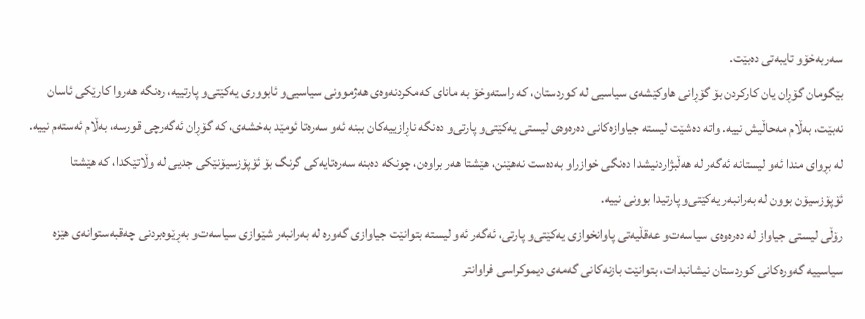سه‌ربه‌خۆو تایبه‌تی ده‌بێت.
بێگومان گۆڕان یان كاركردن بۆ گۆڕانی هاوكێشه‌ی سیاسیی له‌ كوردستان، كه‌ راسته‌وخۆ به‌ مانای كه‌مكردنه‌وه‌ی هه‌ژموونی سیاسیی‌و ئابووری یه‌كێتی‌و پارتییه‌، ره‌نگه‌ هه‌روا كارێكی ئاسان نه‌بێت، به‌ڵام مه‌حاڵیش نییه‌. واته‌ ده‌شێت لیسته‌ جیاوازه‌كانی ده‌ره‌وه‌ی لیستی یه‌كێتی‌و پارتی‌و ده‌نگه‌ ناڕازییه‌كان ببنه‌ ئه‌و سه‌ره‌تا ئومێد به‌خشه‌ی، كه‌ گۆڕان ئه‌گه‌رچی قورسه‌، به‌ڵام ئه‌سته‌م نییه‌. له‌ بڕوای مندا ئه‌و لیستانه‌ ئه‌گه‌ر له‌ هه‌ڵبژاردنیشدا ده‌نگی خوازراو به‌ده‌ست نه‌هێنن، هێشتا هه‌ر براوه‌ن، چونكه‌ ده‌بنه‌ سه‌ره‌تایه‌كی گرنگ بۆ ئۆپۆزسیۆنێكی جدیی له‌ وڵاتێكدا، كه‌ هێشتا ئۆپۆزسیۆن بوون له‌ به‌رانبه‌ر یه‌كێتی‌و پارتیدا بوونی نییه‌.
رۆڵی لیستی جیاواز له‌ ده‌ره‌وه‌ی سیاسه‌ت‌و عه‌قڵیه‌تی پاوانخوازی یه‌كێتی‌و پارتی، ئه‌گه‌ر ئه‌و لیسته‌ بتوانێت جیاوازی گه‌وره‌ له‌ به‌رانبه‌ر شێوازی سیاسه‌ت‌و به‌ڕێوه‌بردنی چه‌قبه‌ستوانه‌ی هێزه‌ سیاسییه‌ گه‌وره‌كانی كوردستان نیشانبدات، بتوانێت بازنه‌كانی گه‌مه‌ی دیموكراسی فراوانتر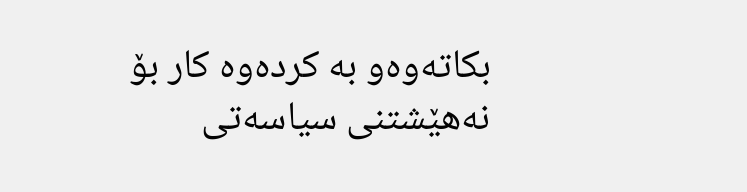بكاته‌وه‌و به‌ كرده‌وه‌ كار بۆ نه‌هێشتنی سیاسه‌تی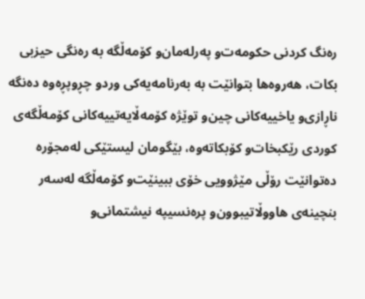ره‌نگ كردنی حكومه‌ت‌و په‌رله‌مان‌و كۆمه‌ڵگه‌ به‌ ره‌نگی حیزبی بكات، هه‌روه‌ها بتوانێت به‌ به‌رنامه‌یه‌كی وردو چڕوپڕه‌وه‌ ده‌نگه‌ ناڕازی‌و یاخییه‌كانی چین‌و توێژه‌ كۆمه‌ڵایه‌تییه‌كانی كۆمه‌ڵگه‌ی كوردی رێكبخات‌و كۆبكاته‌وه‌، بێگومان لیستێكی له‌مجۆره‌ ده‌توانێت رۆڵی مێژوویی خۆی ببینێت‌و كۆمه‌ڵگه‌ له‌سه‌ر بنچینه‌ی هاووڵاتیبوون‌و پره‌نسیپه‌ نیشتمانی‌و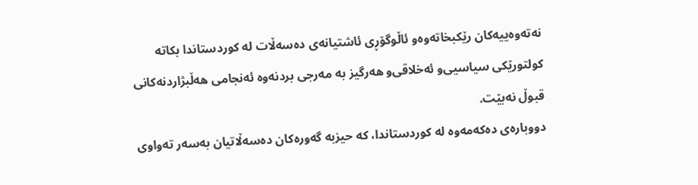نه‌ته‌وه‌ییه‌كان رێكبخاته‌وه‌و ئاڵوگۆڕی ئاشتیانه‌ی ده‌سه‌ڵات له‌ كوردستاندا بكاته‌ كولتورێكی سیاسیی‌و ئه‌خلاقی‌و هه‌رگیز به‌ مه‌رجی بردنه‌وه‌ ئه‌نجامی هه‌ڵبژاردنه‌كانی قبوڵ نه‌بێت.
دووباره‌ی ده‌كه‌مه‌وه‌ له‌ كوردستاندا، كه‌ حیزبه‌ گه‌وره‌كان ده‌سه‌ڵاتیان به‌سه‌ر ته‌واوی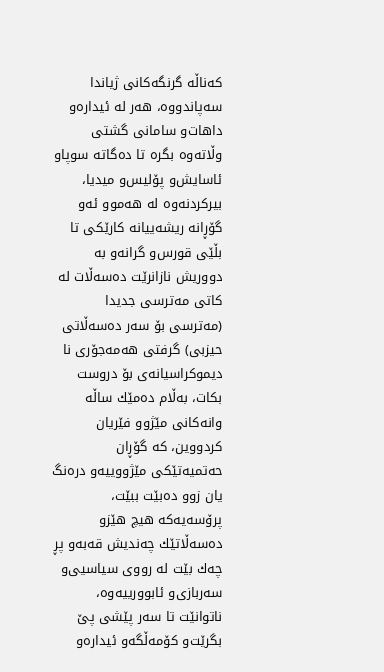كه‌ناڵه‌ گرنگه‌كانی ژیاندا سه‌پاندووه‌، هه‌ر له‌ ئیداره‌و داهات‌و سامانی گشتی وڵاته‌وه‌ بگره‌ تا ده‌گاته‌ سوپاو ئاسایش‌و پۆلیس‌و میدیا، بیركردنه‌وه‌ له‌ هه‌موو ئه‌و گۆڕانه‌ ریشه‌ییانه‌ كارێكی تا بڵێی قورس‌و گرانه‌و به‌ دووریش نازانرێت ده‌سه‌ڵات له‌ كاتی مه‌ترسی جدیدا (مه‌ترسی بۆ سه‌ر ده‌سه‌ڵاتی حیزبی) گرفتی هه‌مه‌جۆری نا دیموكراسیانه‌ی بۆ دروست بكات، به‌ڵام ده‌مێك ساڵه‌ وانه‌كانی مێژوو فێریان كردووین، كه‌ گۆڕان حه‌تمیه‌تێكی مێژووییه‌و دره‌نگ یان زوو ده‌بێت ببێت، پرۆسه‌یه‌كه‌ هیچ هێزو ده‌سه‌ڵاتێك چه‌ندیش قه‌به‌و پڕ چه‌ك بێت له‌ رووی سیاسیی‌و سه‌ربازی‌و ئابوورییه‌وه‌، ناتوانێت تا سه‌ر پێشی پێ بگرێت‌و كۆمه‌ڵگه‌‌و ئیداره‌و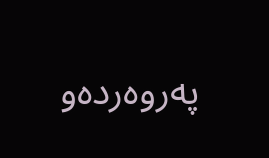په‌روه‌رده‌و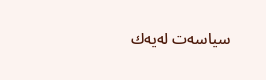سیاسه‌ت له‌یه‌ك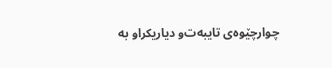چوارچێوه‌ی تایبه‌ت‌و دیاریكراو به‌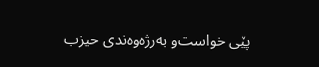پێی خواست‌و به‌رژه‌وه‌ندی حیزب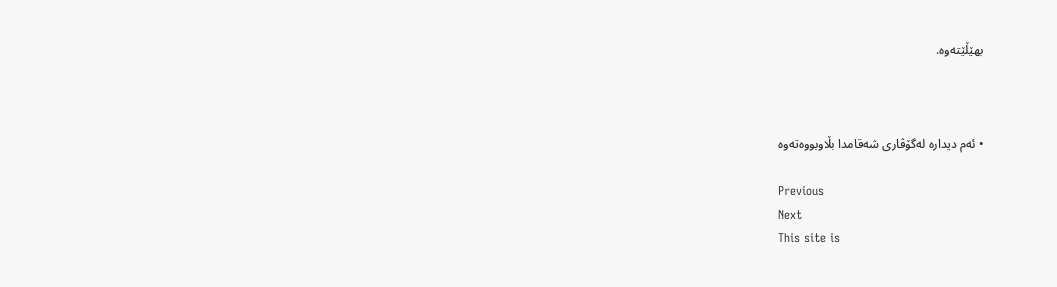بهێڵێته‌وه‌.



• ئه‌م دیداره‌ له‌گۆڤاری شه‌قامدا بڵاوبووه‌ته‌وه‌

Previous
Next
This site is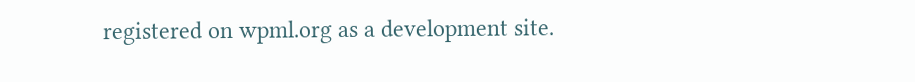registered on wpml.org as a development site.